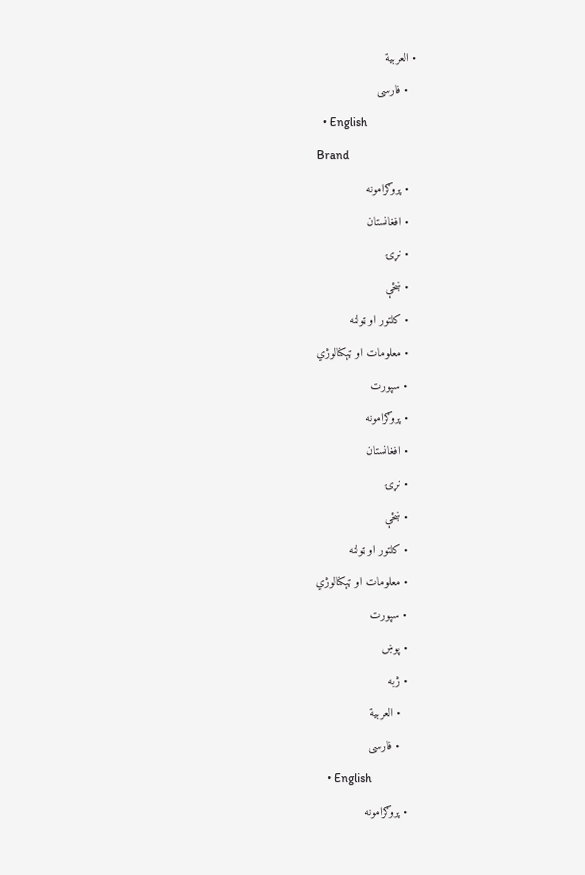• العربية
  • فارسی
  • English
Brand
  • پروګرامونه
  • افغانستان
  • نړۍ
  • ښځې
  • کلتور او ټولنه
  • معلومات او ټېکنالوژي
  • سپورت
  • پروګرامونه
  • افغانستان
  • نړۍ
  • ښځې
  • کلتور او ټولنه
  • معلومات او ټېکنالوژي
  • سپورت
  • پوښ
  • ژبه
    • العربية
    • فارسی
    • English
  • پروګرامونه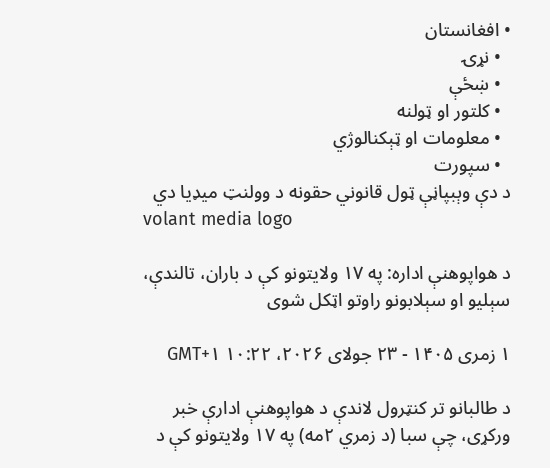• افغانستان
  • نړۍ
  • ښځې
  • کلتور او ټولنه
  • معلومات او ټېکنالوژي
  • سپورت
د دې وېبپاڼې ټول قانوني حقونه د وولنټ میډیا دي
volant media logo

د هواپوهنې اداره: په ۱۷ ولایتونو کې د باران، تالندې، سېلیو او سېلابونو راوتو اټکل شوی

۱ زمری ۱۴۰۵ - ۲۳ جولای ۲۰۲۶، ۱۰:۲۲ GMT+۱

د طالبانو تر کنټرول لاندې د هواپوهنې ادارې خبر ورکړی، چې سبا (د زمري ۲مه) په ۱۷ ولایتونو کې د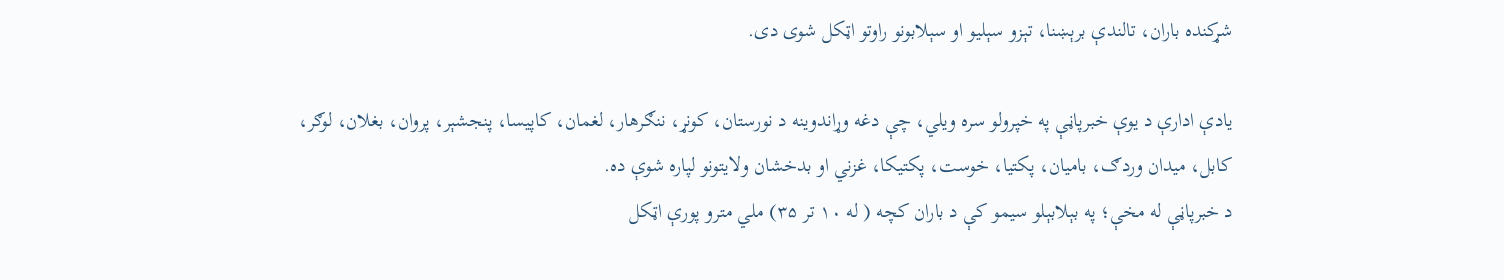شړکنده باران، تالندې برېښنا، تېزو سېلیو او سېلابونو راوتو اټکل شوی دی.

یادې ادارې د یوې خبرپاڼې په خپرولو سره ویلي، چې دغه وړاندوینه د نورستان، کونړ، ننګرهار، لغمان، کاپیسا، پنجشېر، پروان، بغلان، لوګر، کابل، میدان وردګ، بامیان، پکتیا، خوست، پکتیکا، غزني او بدخشان ولایتونو لپاره شوې ده.
د خبرپاڼې له مخې؛ په بېلابېلو سیمو کې د باران کچه ( له ۱۰ تر ۳۵) ملي مترو پورې اټکل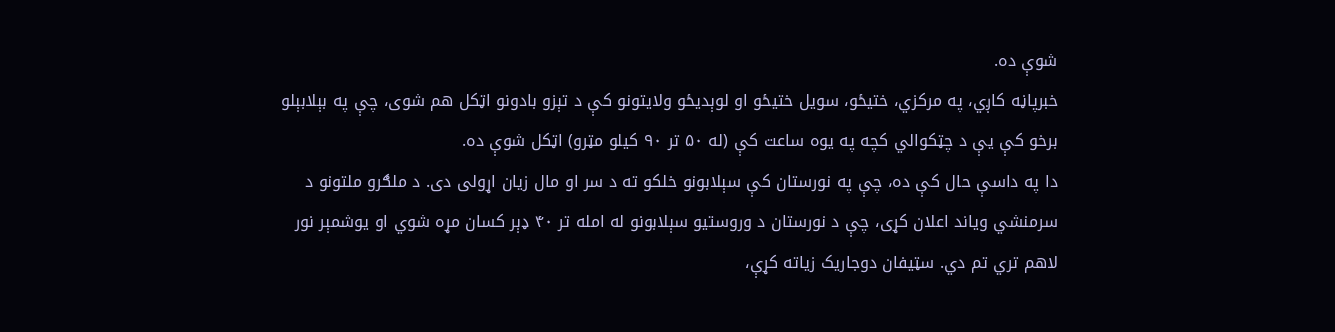شوې ده.
خبرپاڼه کاږي، په مرکزي، ختیځو، سویل ختیځو او لوېدیځو ولایتونو کې د تېزو بادونو اټکل هم شوی، چې په بېلابېلو برخو کې یې د چټکوالي کچه په یوه ساعت کې (له ۵۰ تر ۹۰ کیلو مټرو) اټکل شوې ده.
دا په داسې حال کې ده، چې په نورستان کې سېلابونو خلکو ته د سر او مال زیان اړولی دی. د ملګرو ملتونو د سرمنشي ویاند اعلان کړی، چې د نورستان د وروستیو سېلابونو له امله تر ۴۰ ډېر کسان مړه شوي او یوشمېر نور لاهم تري تم دي. سټیفان دوجاریک زیاته کړې،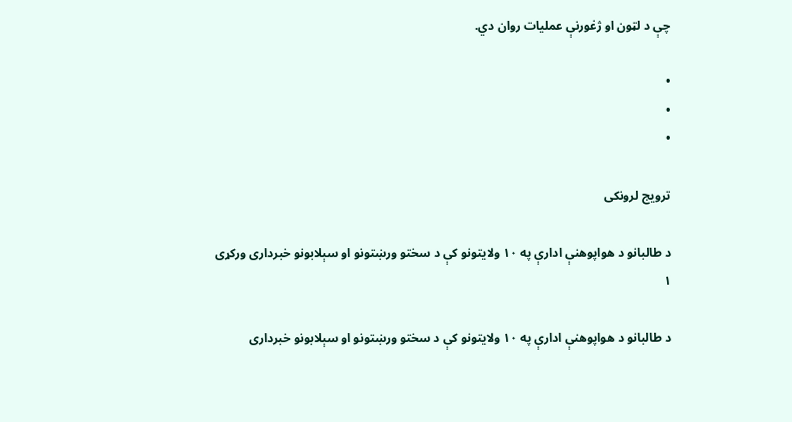چې د لټون او ژغورنې عملیات روان دي.

•
•
•

ترویج لرونکی

د طالبانو د هواپوهنې ادارې په ۱۰ ولایتونو کې د سختو ورښتونو او سېلابونو خبرداری ورکړی
۱

د طالبانو د هواپوهنې ادارې په ۱۰ ولایتونو کې د سختو ورښتونو او سېلابونو خبرداری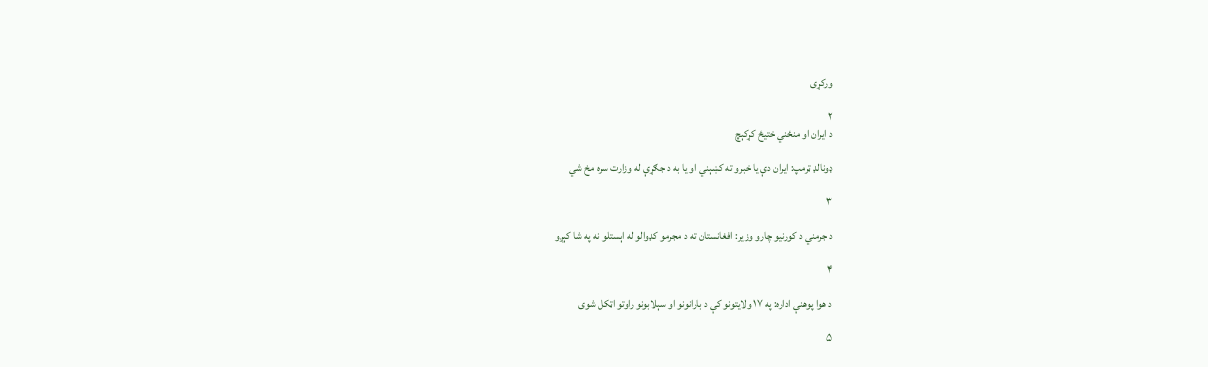ورکړی

۲
د ایران او منځني ختیځ کړکېچ

ډونالډ ټرمپ: ایران دې یا خبرو ته کښېني او یا به د جګړې له وزارت سره مخ شي

۳

د جرمني د کورنیو چارو وزیر: افغانستان ته د مجرمو کډوالو له اېستلو نه په شا کېږو

۴

د هوا پوهنې اداره: په ۱۷ ولایتونو کې د بارانونو او سېلابونو راوتو اټکل شوی

۵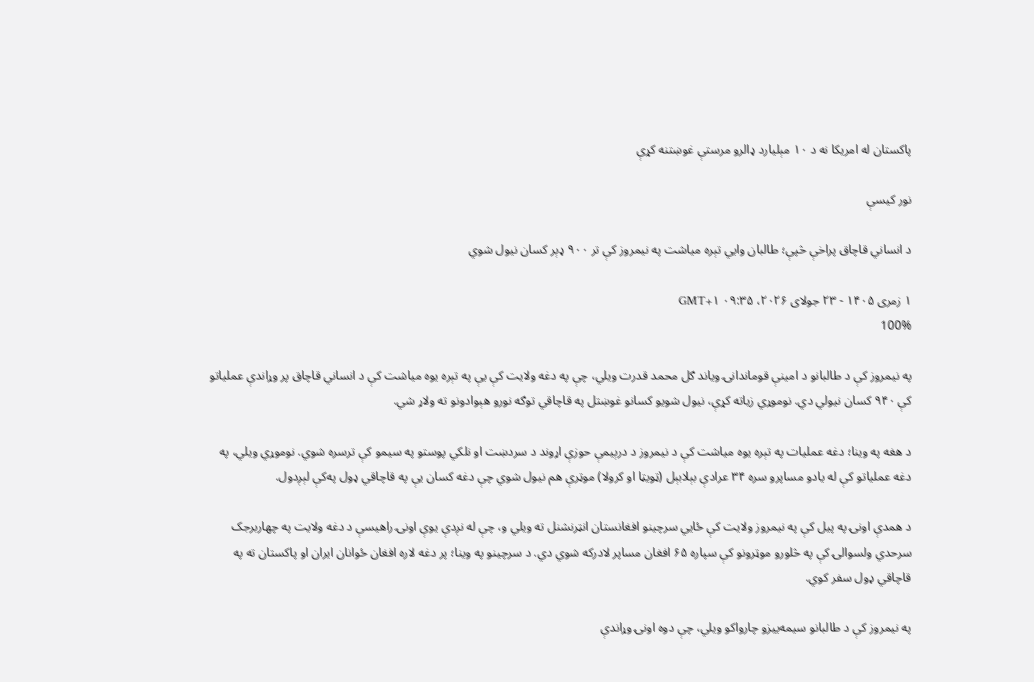پاکستان له امریکا نه د ۱۰ مېلیارد ډالرو مرستې غوښتنه کړې

نور کیسې

د انساني قاچاق پراخې څپې؛ طالبان وایي تېره میاشت په نیمروز کې تر ۹۰۰ ډېر کسان نیول شوي

۱ زمری ۱۴۰۵ - ۲۳ جولای ۲۰۲۶، ۰۹:۳۵ GMT+۱
100%

په نیمروز کې د طالبانو د امینې قوماندانۍ ویاند ګل محمد قدرت ویلي، چې په دغه ولایت کې یې په تېره یوه میاشت کې د انساني قاچاق پر وړاندې عملیاتو کې ۹۴۰ کسان نیولي دي. نوموړي زیاته کړې، نیول شویو کسانو غوښتل په قاچاقي توګه نورو هېوادونو ته ولاړ شي.

د هغه په وینا؛ دغه عملیات په تېره یوه میاشت کې د نیمروز د درېیمې حوزې اړوند د سردښت او نلکي پوستو په سیمو کې ترسره شوي. نوموړي ویلي، په دغه عملیاتو کې له یادو مساپرو سره ۳۴ عرادې بېلابېل (ټویټا او کرولا) موټرې هم نیول شوي چې دغه کسان یې په قاچاقي ډول په‌کې لېږدول.

د همدې اونۍ په پیل کې په نیمروز ولایت کې ځايي سرچینو افغانستان انټرنشنل ته ویلي و، چې له نږدې یوې اونۍ راهیسې د دغه ولایت په چهاربرجک سرحدي ولسوالۍ کې په څلورو موټرونو کې سپاره ۶۵ افغان مساپر لادرکه شوي دي. د سرچینو په وینا؛ پر دغه لاره افغان ځوانان ایران او پاکستان ته په قاچاقي ډول سفر کوي.

په نیمروز کې د طالبانو سیمه‌ییزو چارواکو ویلي، چې دوه اونۍ وړاندې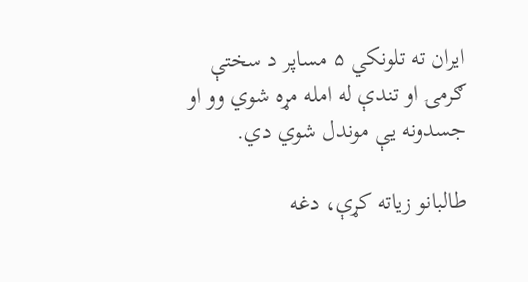ایران ته تلونکي ۵ مساپر د سختې ګرمۍ او تندې له امله مړه شوي وو او جسدونه یې موندل شوي دي.

طالبانو زیاته کړې، دغه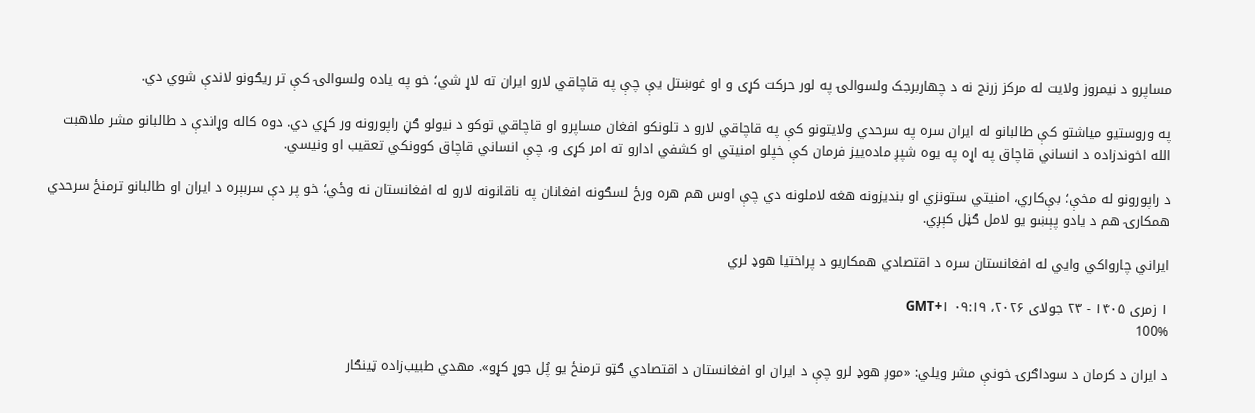مساپرو د نیمروز ولایت له مرکز زرنج نه د چهاربرجک ولسوالۍ په لور حرکت کړی و او غوښتل یې چې په قاچاقي لارو ایران ته لاړ شي؛ خو په یاده ولسوالۍ کې تر ریګونو لاندې شوي دي.

په وروستیو میاشتو کې طالبانو له ایران سره په سرحدي ولایتونو کې په قاچاقي لارو د تلونکو افغان مساپرو او قاچاقي توکو د نیولو ګڼ راپورونه ور کړي دي. دوه کاله وړاندې د طالبانو مشر ملاهبت الله اخوندزاده د انساني قاچاق په اړه په یوه شپږ ماده‌ییز فرمان کې خپلو امنیتي او کشفي ادارو ته امر کړی و، چې انساني قاچاق کوونکي تعقیب او ونیسي.

د راپورونو له مخې؛ بې‌کاري، امنیتي ستونزي او بندیزونه هغه لاملونه دي چې اوس هم هره ورځ لسګونه افغانان په ناقانونه لارو له افغانستان نه وځي؛ خو پر دې سربېره د ایران او طالبانو ترمنځ سرحدي همکارۍ هم د یادو پېښو یو لامل ګڼل کېږي.

ایراني چارواکي وایي له افغانستان سره د اقتصادي همکاریو د پراختیا هوډ لري

۱ زمری ۱۴۰۵ - ۲۳ جولای ۲۰۲۶، ۰۹:۱۹ GMT+۱
100%

د ایران د کرمان د سوداګرۍ خونې مشر ویلي: «موږ هوډ لرو چې د ایران او افغانستان د اقتصادي ګټو ترمنځ یو پُل جوړ کړو». مهدي طبیب‌زاده ټینګار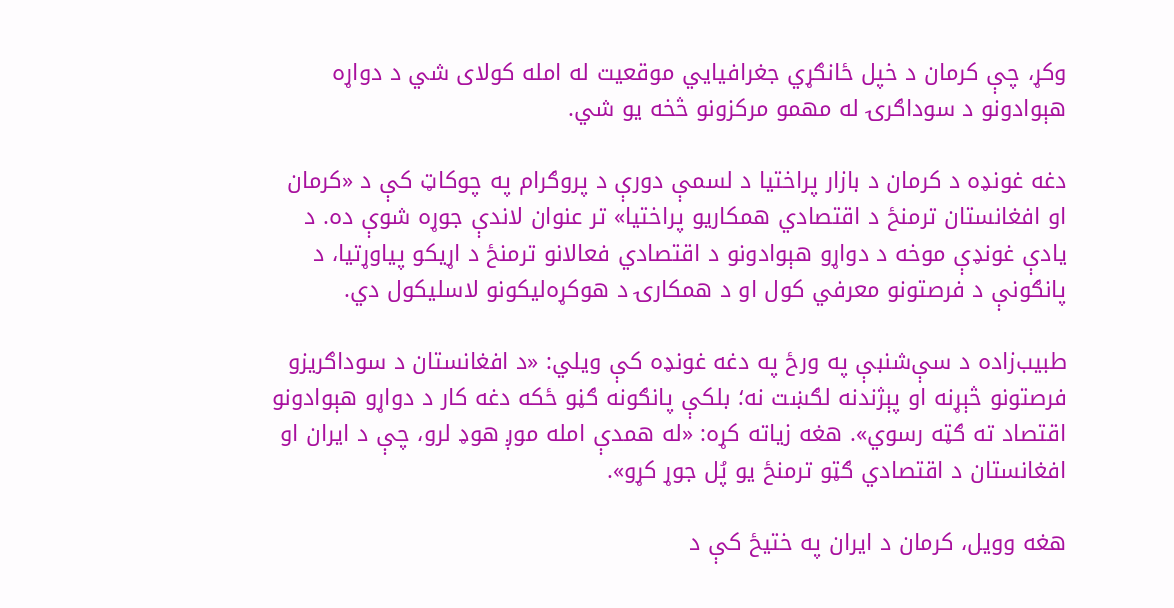وکړ، چې کرمان د خپل ځانګړي جغرافیایي موقعیت له امله کولای شي د دواړه هېوادونو د سوداګرۍ له مهمو مرکزونو څخه یو شي.

دغه غونډه د کرمان د بازار پراختیا د لسمې دورې د پروګرام په چوکاټ کې د «کرمان او افغانستان ترمنځ د اقتصادي همکاریو پراختیا» تر عنوان لاندې جوړه شوې ده. د یادې غونډې موخه د دواړو هېوادونو د اقتصادي فعالانو ترمنځ د اړیکو پیاوړتیا، د پانګونې د فرصتونو معرفي کول او د همکارۍ د هوکړه‌لیکونو لاسلیکول دي.

طبیب‌زاده د سې‌شنبې په ورځ په دغه غونډه کې ویلي: «د افغانستان د سوداګریزو فرصتونو څېړنه او پېژندنه لګښت نه؛ بلکې پانګونه ګڼو ځکه دغه کار د دواړو هېوادونو اقتصاد ته ګټه رسوي». هغه زیاته کړه: «له همدې امله موږ هوډ لرو، چې د ایران او افغانستان د اقتصادي ګټو ترمنځ یو پُل جوړ کړو».

هغه وویل، کرمان د ایران په ختیځ کې د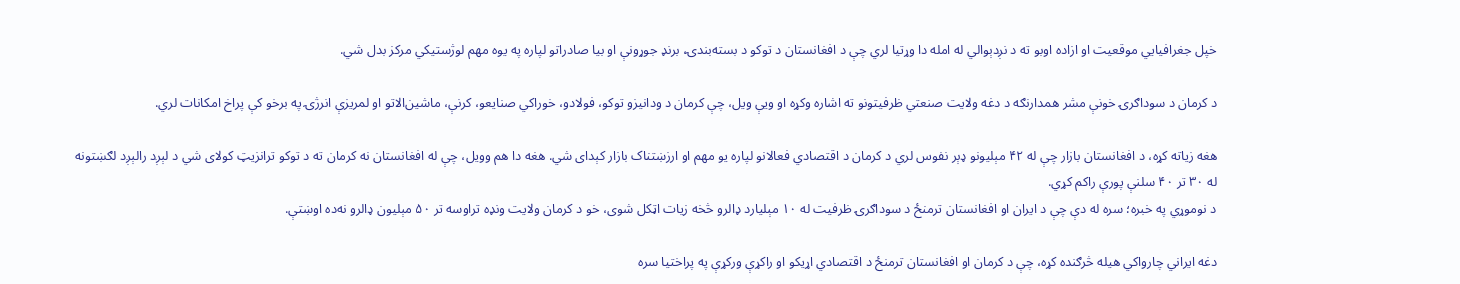خپل جغرافیایي موقعیت او ازاده اوبو ته د نږدېوالي له امله دا وړتیا لري چې د افغانستان د توکو د بسته‌بندۍ، برنډ جوړونې او بیا صادراتو لپاره په یوه مهم لوژستیکي مرکز بدل شي.

د کرمان د سوداګرۍ خونې مشر همدارنګه د دغه ولایت صنعتي ظرفیتونو ته اشاره وکړه او ویې ویل، چې کرمان د ودانیزو توکو، فولادو، خوراکي صنایعو، کرنې، ماشین‌الاتو او لمریزې انرژۍ په برخو کې پراخ امکانات لري.

هغه زیاته کړه، د افغانستان بازار چې له ۴۲ مېلیونو ډېر نفوس لري د کرمان د اقتصادي فعالانو لپاره یو مهم او ارزښتناک بازار کېدای شي. هغه دا هم وویل، چې له افغانستان نه کرمان ته د توکو ترانزیټ کولای شي د لېږد رالېږد لګښتونه له ۳۰ تر ۴۰ سلنې پورې راکم کړي.
د نوموړي په خبره؛ سره له دې چې د ایران او افغانستان ترمنځ د سوداګرۍ ظرفیت له ۱۰ مېلیارد ډالرو څخه زیات اټکل شوی، خو د کرمان ولایت ونډه تراوسه تر ۵۰ مېلیون ډالرو نه‌ده اوښتې.

دغه ایراني چارواکي هیله څرګنده کړه، چې د کرمان او افغانستان ترمنځ د اقتصادي اړیکو او راکړې ورکړې په پراختیا سره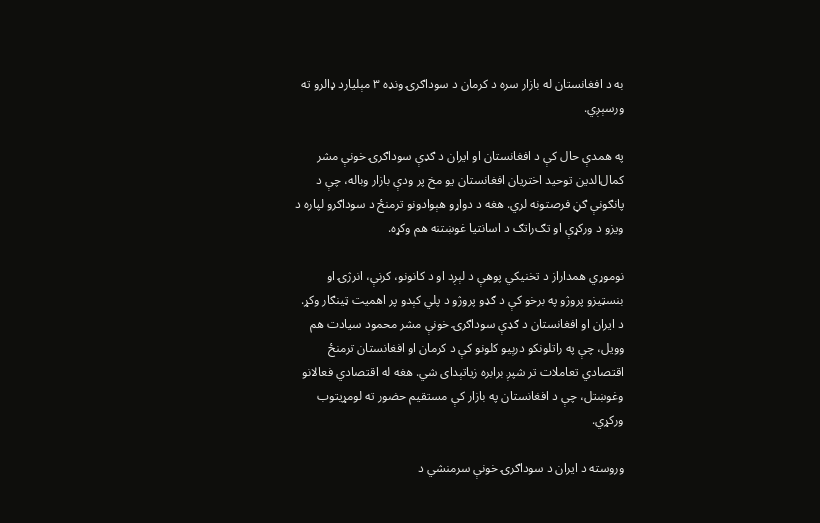به د افغانستان له بازار سره د کرمان د سوداګرۍ ونډه ۳ مېلیارد ډالرو ته ورسېږي.

په همدې حال کې د افغانستان او ایران د ګډې سوداګرۍ خونې مشر کمال‌الدین توحید اختریان افغانستان یو مخ پر ودې بازار وباله، چې د پانګونې ګڼ فرصتونه لري. هغه د دواړو هېوادونو ترمنځ د سوداګرو لپاره د ویزو د ورکړې او تګ‌راتګ د اسانتیا غوښتنه هم وکړه.

نوموړي همداراز د تخنیکي پوهې د لېږد او د کانونو، کرنې، انرژۍ او بنسټیزو پروژو په برخو کې د ګډو پروژو د پلي کېدو پر اهمیت ټینګار وکړ. د ایران او افغانستان د ګډې سوداګرۍ خونې مشر محمود سیادت هم وویل، چې په راتلونکو درېیو کلونو کې د کرمان او افغانستان ترمنځ اقتصادي تعاملات تر شپږ برابره زیاتېدای شي. هغه له اقتصادي فعالانو وغوښتل، چې د افغانستان په بازار کې مستقیم حضور ته لومړیتوب ورکړي.

وروسته د ایران د سوداګرۍ خونې سرمنشي د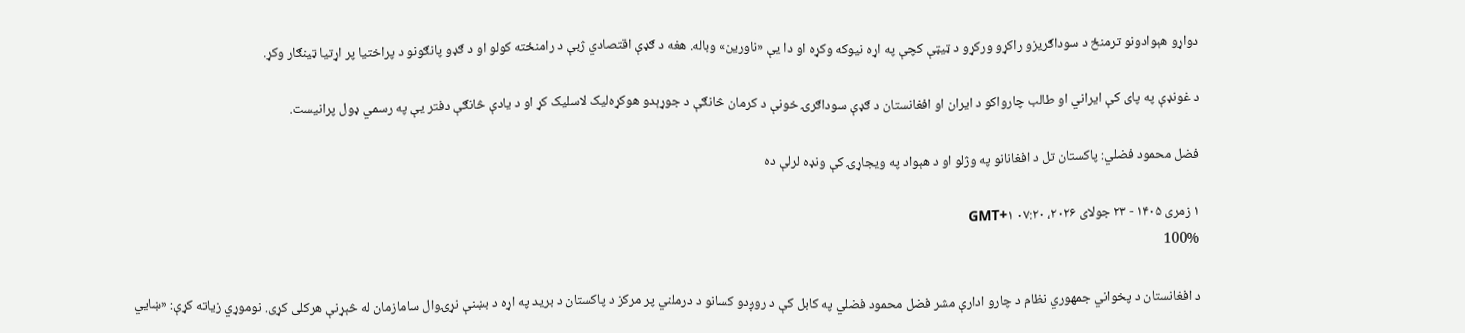دواړو هېوادونو ترمنځ د سوداګریزو راکړو ورکړو د ټیټې کچې په اړه نیوکه وکړه او دا یې «ناورین» وباله. هغه د ګډې اقتصادي ژبې د رامنځته کولو او د ګډو پانګونو د پراختیا پر اړتیا ټینګار وکړ.

د غونډې په پای کې ایراني او طالب چارواکو د ایران او افغانستان د ګډې سوداګرۍ خونې د کرمان څانګې د جوړېدو هوکړه‌لیک لاسلیک کړ او د یادې څانګې دفتر یې په رسمي ډول پرانیست.

فضل محمود فضلي: پاکستان تل د افغانانو په وژلو او د هېواد په ویجاړۍ کې ونډه لرلې ده

۱ زمری ۱۴۰۵ - ۲۳ جولای ۲۰۲۶، ۰۷:۲۰ GMT+۱
100%

د افغانستان د پخواني جمهوري نظام د چارو ادارې مشر فضل محمود فضلي په کابل کې د روږدو کسانو د درملني پر مرکز د پاکستان د برید په اړه د بښنې نړۍوال سامازمان له څېړنې هرکلی کړی. نوموړي زیاته کړې: «ښایي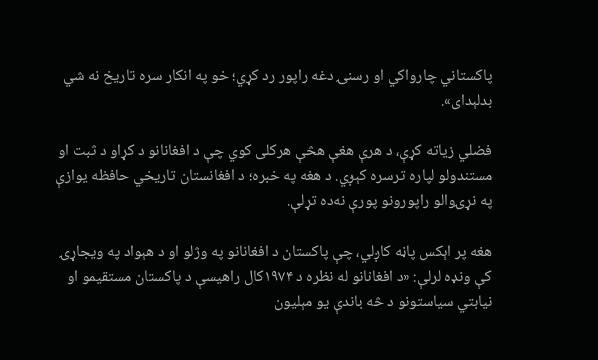پاکستاني چارواکي او رسنۍ دغه راپور رد کړي؛ خو په انکار سره تاریخ نه شي بدلېدای».

فضلي زیاته کړې، د هرې هغې هڅې هرکلی کوي چې د افغانانو د کړاو د ثبت او مستندولو لپاره ترسره کېږي. د هغه په خبره؛ د افغانستان تاریخي حافظه یوازې په نړۍوالو راپورونو پورې نه‌ده تړلې.

هغه پر اېکس پاڼه کاږلي، چې پاکستان د افغانانو په وژلو او د هېواد په ویجاړۍ کې ونډه لرلې: «د افغانانو له نظره د ۱۹۷۴کال راهیسې د پاکستان مستقیمو او نیابتي سیاستونو د څه باندې یو مېلیون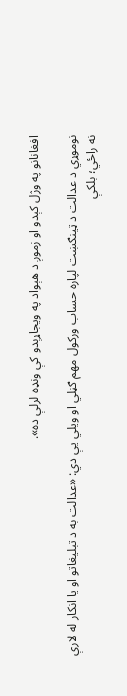افغانانو په وژل کېدو او زموږ د هېواد په ویجاړېدو کې ونډه لرلې ده».

نوموړي د عدالت د ټینګښت لپاره حساب ورکول مهم ګڼلي او ویلي یې دي: «عدالت به د تبلیغاتو او یا انکار له لارې نه راځي؛ بلکې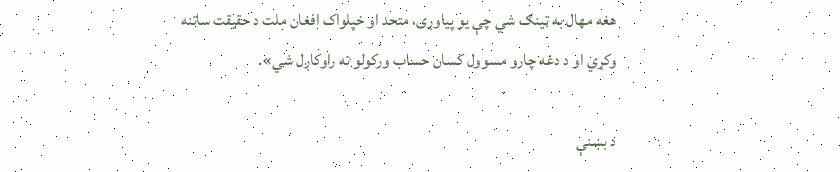هغه مهال به ټینګ شي چې یو پیاوړی، متحد او خپلواک افغان ملت د حقیقت ساتنه وکړي او د دغه چارو مسوول کسان حساب ورکولو ته راوکاږل شي».

د بښنې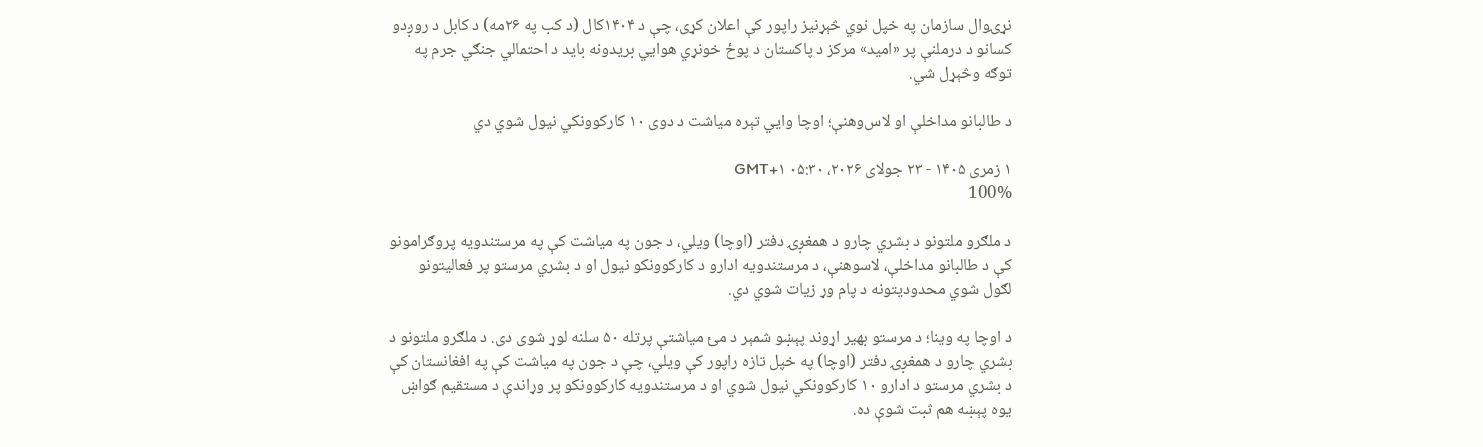نړۍوال سازمان په خپل نوي څېړنیز راپور کې اعلان کړی، چې د ۱۴۰۴کال (د کب په ۲۶مه) د کابل د روږدو کسانو د درملنې پر «امید» مرکز د پاکستان د پوځ خونړي هوايي بریدونه باید د احتمالي جنګي جرم په توګه وڅېړل شي.

د طالبانو مداخلې او لاس‌وهنې؛ اوچا وایي تېره میاشت د دوی ۱۰ کارکوونکي نیول شوي دي

۱ زمری ۱۴۰۵ - ۲۳ جولای ۲۰۲۶، ۰۵:۳۰ GMT+۱
100%

د ملګرو ملتونو د بشري چارو د همغږۍ دفتر (اوچا) ویلي، د جون په میاشت کې په مرستندویه پروګرامونو کې د طالبانو مداخلې، لاسوهنې، د مرستندویه ادارو د کارکوونکو نیول او د بشري مرستو پر فعالیتونو لګول شوي محدودیتونه د پام وړ زیات شوي دي.

د اوچا په وینا؛ د مرستو بهیر اړوند پېښو شمېر د مئ میاشتې پرتله ۵۰ سلنه لوړ شوی دی. د ملګرو ملتونو د بشري چارو د همغږۍ دفتر (اوچا) په خپل تازه راپور کې ویلي، چې د جون په میاشت کې په افغانستان کې د بشري مرستو د ادارو ۱۰ کارکوونکي نیول شوي او د مرستندویه کارکوونکو پر وړاندې د مستقیم ګواښ یوه پېښه هم ثبت شوې ده.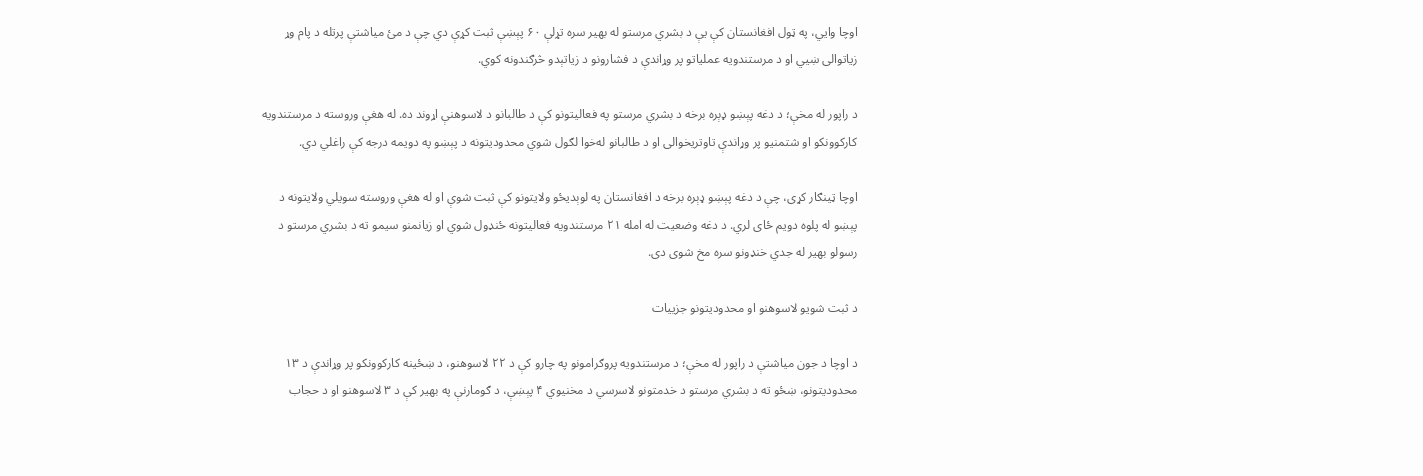اوچا وایي، په ټول افغانستان کې یې د بشري مرستو له بهیر سره تړلې ۶۰ پېښې ثبت کړې دي چې د مئ میاشتې پرتله د پام وړ زیاتوالی ښيي او د مرستندویه عملیاتو پر وړاندې د فشارونو د زیاتېدو څرګندونه کوي.

د راپور له مخې؛ د دغه پېښو ډېره برخه د بشري مرستو په فعالیتونو کې د طالبانو د لاسوهنې اړوند ده. له هغې وروسته د مرستندویه کارکوونکو او شتمنیو پر وړاندې تاوتریخوالی او د طالبانو له‌خوا لګول شوي محدودیتونه د پېښو په دویمه درجه کې راغلي دي.

اوچا ټینګار کړی، چې د دغه پېښو ډېره برخه د افغانستان په لوېدیځو ولایتونو کې ثبت شوې او له هغې وروسته سویلي ولایتونه د پېښو له پلوه دویم ځای لري. د دغه وضعیت له امله ۲۱ مرستندویه فعالیتونه ځنډول شوي او زیانمنو سیمو ته د بشري مرستو د رسولو بهیر له جدي خنډونو سره مخ شوی دی.

د ثبت شویو لاسوهنو او محدودیتونو جزییات

د اوچا د جون میاشتې د راپور له مخې؛ د مرستندویه پروګرامونو په چارو کې د ۲۲ لاسوهنو، د ښځینه کارکوونکو پر وړاندې د ۱۳ محدودیتونو، ښځو ته د بشري مرستو د خدمتونو لاسرسي د مخنیوي ۴ پېښې، د ګومارنې په بهیر کې د ۳ لاسوهنو او د حجاب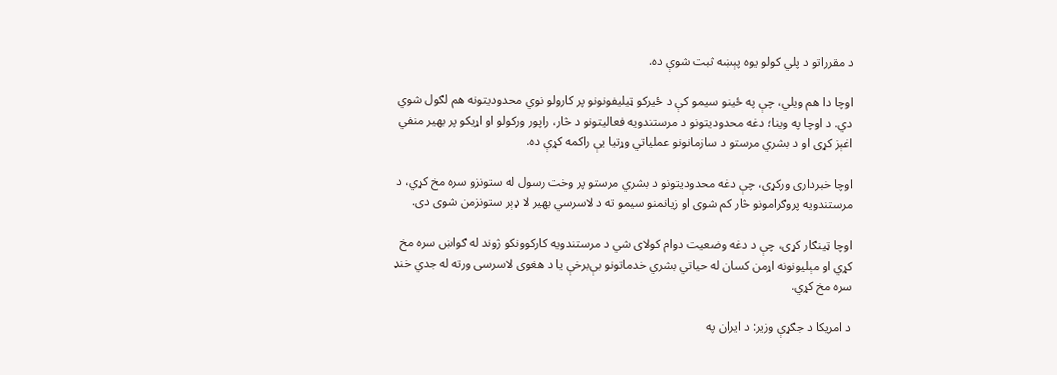د مقرراتو د پلي کولو یوه پېښه ثبت شوې ده.

اوچا دا هم ویلي، چې په ځینو سیمو کې د ځیرکو ټیلیفونونو پر کارولو نوي محدودیتونه هم لګول شوي دي. د اوچا په وینا؛ دغه محدودیتونو د مرستندویه فعالیتونو د څار، راپور ورکولو او اړیکو پر بهیر منفي اغېز کړی او د بشري مرستو د سازمانونو عملیاتي وړتیا یې راکمه کړې ده.

اوچا خبرداری ورکړی، چې دغه محدودیتونو د بشري مرستو پر وخت رسول له ستونزو سره مخ کړي، د مرستندویه پروګرامونو څار کم شوی او زیانمنو سیمو ته د لاسرسي بهیر لا ډېر ستونزمن شوی دی.

اوچا ټینګار کړی، چې د دغه وضعیت دوام کولای شي د مرستندویه کارکوونکو ژوند له ګواښ سره مخ کړي او مېلیونونه اړمن کسان له حیاتي بشري خدماتونو بې‌برخې یا د هغوی لاسرسی ورته له جدي خنډ سره مخ کړي.

د امریکا د جګړې وزیر: د ایران په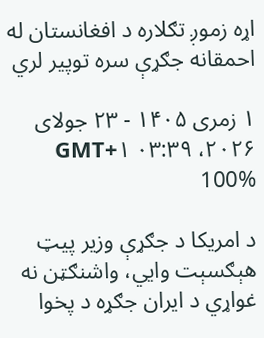اړه زموږ تګلاره د افغانستان له احمقانه جګړې سره توپیر لري

۱ زمری ۱۴۰۵ - ۲۳ جولای ۲۰۲۶، ۰۳:۳۹ GMT+۱
100%

د امریکا د جګړې وزیر پیټ هېګسېت وایي، واشنګټن نه غواړي د ایران جګړه د پخوا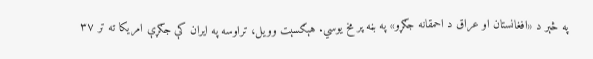په څېر د «افغانستان او عراق د احمقانه جګړو» په بڼه پر مخ یوسي. هېګسېت وویل، تراوسه په ایران کې جګړې امریکا ته تر ۳۷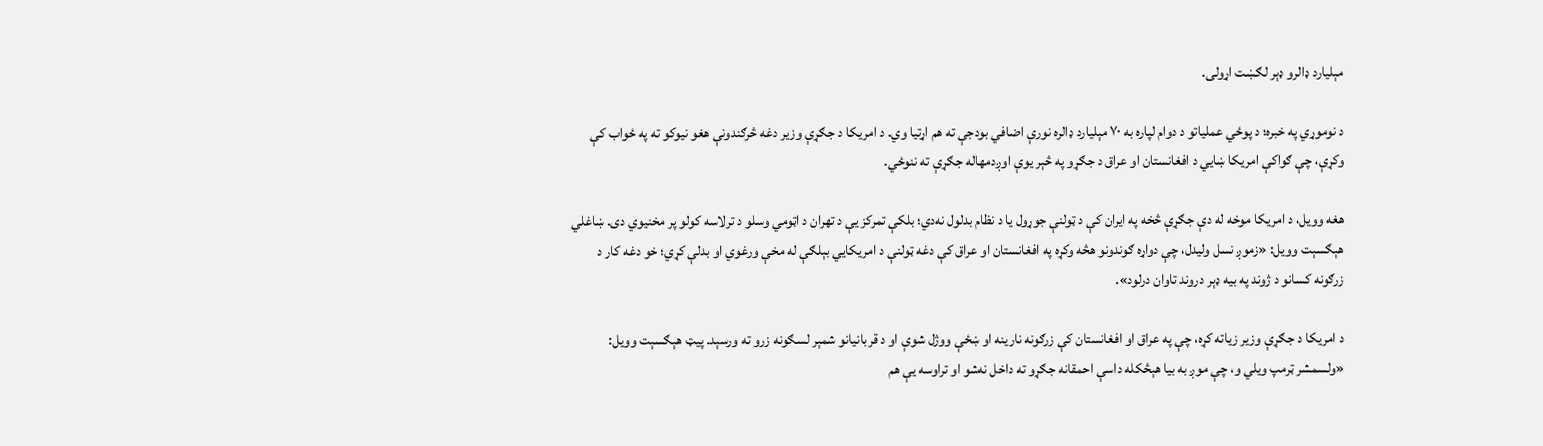مېلیارد ډالرو ډېر لګښت اړولی.

د نوموړي‌ په خبره؛ د پوځي عملیاتو د دوام لپاره به ۷۰ مېلیارد ډالره نورې اضافي بودجې ته هم اړتیا وي. د امریکا د جګړې وزیر دغه څرګندونې هغو نیوکو ته په ځواب کې وکړې، چې ګواکې امریکا ښايي د افغانستان او عراق د جګړو په څېر یوې اوږدمهاله جګړې ته ننوځي.

هغه وویل، د امریکا موخه له دې جګړې څخه په ایران کې د ټولنې جوړول یا د نظام بدلول نه‌دي؛ بلکې تمرکز یې د تهران د اټومي وسلو د ترلاسه کولو پر مخنیوي دی. ښاغلي هېګسېت وویل: «زموږ نسل ولیدل، چې دواړه ګوندونو هڅه وکړه په افغانستان او عراق کې دغه ټولنې د امریکايي بېلګې له مخې ورغوي او بدلې کړي؛ خو دغه کار د زرګونه کسانو د ژوند په بیه ډېر دروند تاوان درلود».

د امریکا د جګړې وزیر زیاته کړه، چې په عراق او افغانستان کې زرګونه نارینه او ښځې ووژل شوې او د قربانیانو شمېر لسګونه زرو ته ورسېد. پیټ هېګسېت وویل: «ولسمشر ټرمپ ویلي و، چې موږ به بیا هېڅکله داسې احمقانه جګړو ته داخل نه‌شو او تراوسه یې هم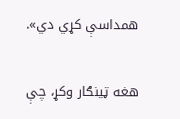همداسې کړي دي».

هغه ټینګار وکړ، چې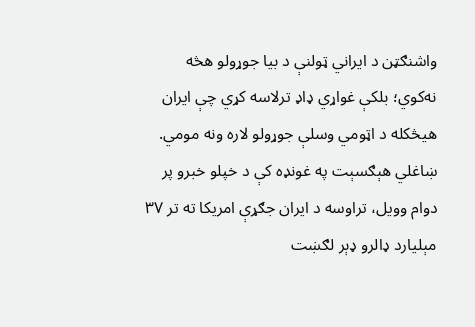واشنګټن د ایراني ټولنې د بیا جوړولو هڅه نه‌کوي؛ بلکې غواړي ډاډ ترلاسه کړي چې ایران هیڅکله د اټومي وسلې جوړولو لاره ونه مومي. ښاغلي هېګسېت په غونډه کې د خپلو خبرو پر دوام وویل، تراوسه د ایران جګړې امریکا ته تر ۳۷ مېلیارد ډالرو ډېر لګښت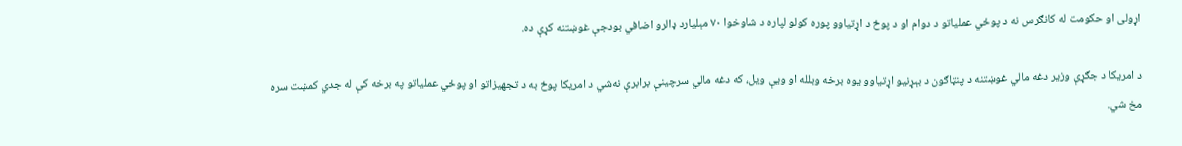اړولی او حکومت له کانګرس نه د پوځي عملیاتو د دوام او د پوځ د اړتیاوو پوره کولو لپاره د شاوخوا ۷۰ مېلیارد ډالرو اضافي بودجې غوښتنه کړې ده.

د امریکا د جګړې وزیر دغه مالي غوښتنه د پنټاګون د بېړنیو اړتیاوو یوه برخه وبلله او ویې ویل، که دغه مالي سرچینې برابرې نه‌شي د امریکا پوځ به د تجهیزاتو او پوځي عملیاتو په برخه کې له جدي کمښت سره مخ شي.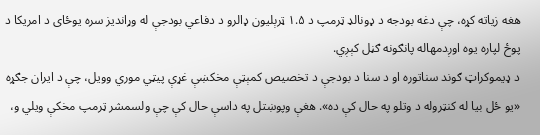هغه زیاته کړه، چې دغه بودجه د ډونالډ ټرمپ د ۱.۵ ټرېلیون ډالرو د دفاعي بودجې له وړاندیز سره یوځای د امریکا د پوځ لپاره یوه اوږدمهاله پانګونه ګڼل کېږي.
د ډیموکراټ ګوند سناتوره او د سنا د بودجې د تخصیص کمېټې مخکښې غړې پیټي موري وویل، چې د ایران جګړه «یو ځل بیا له کنټروله د وتلو په حال کې ده». هغې وپوښتل په داسې حال کې چې ولسمشر ټرمپ مخکې ویلي و،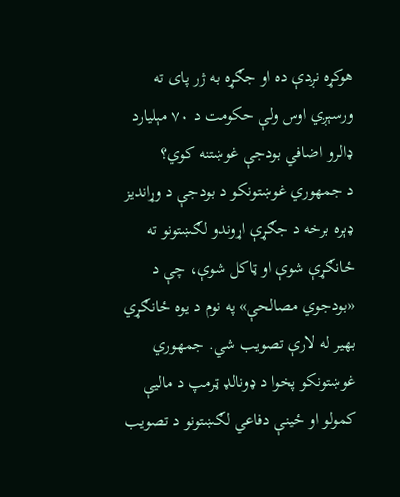هوکړه نږدې ده او جګړه به ژر پای ته ورسېږي اوس ولې حکومت د ۷۰ مېلیارد ډالرو اضافي بودجې غوښتنه کوي؟
د جمهوري غوښتونکو د بودجې د وړاندیز ډېره برخه د جګړې اړوندو لګښتونو ته ځانګړې شوې او ټاکل شوې، چې د «بودجوي مصالحې» په نوم د یوه ځانګړي بهیر له لارې تصویب شي. جمهوري غوښتونکو پخوا د ډونالډ ټرمپ د مالیې کمولو او ځینې دفاعي لګښتونو د تصویب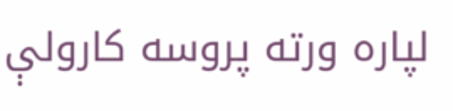لپاره ورته پروسه کارولې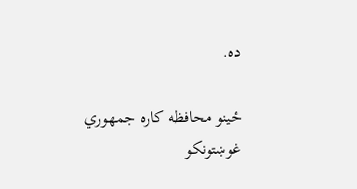ده.

ځینو محافظه کاره جمهوري غوښتونکو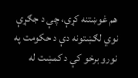هم غوښتنه کړې، چې د جګړې نوي لګښتونه دې د حکومت په نورو برخو کې د کمښت له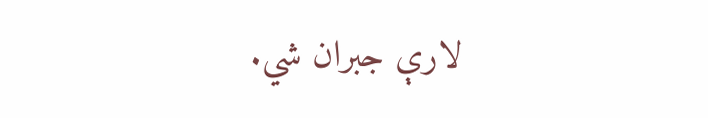لارې جبران شي.